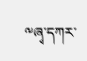༸ཞྭ་དཀར་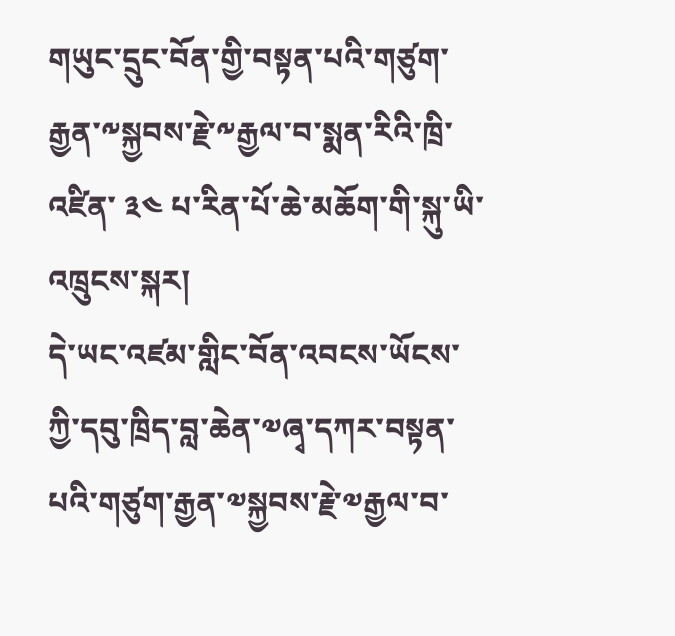གཡུང་དྲུང་བོན་གྱི་བསྟན་པའི་གཙུག་རྒྱན་༸སྐྱབས་རྗེ་༸རྒྱལ་བ་སྨན་རིའི་ཁྲི་འཛིན་ ༣༤ པ་རིན་པོ་ཆེ་མཆོག་གི་སྐུ་ཡི་འཁྲུངས་སྐར།
དེ་ཡང་འཛམ་གླིང་བོན་འབངས་ཡོངས་ཀྱི་དབུ་ཁྲིད་བླ་ཆེན་༧ཞྭ་དཀར་བསྟན་པའི་གཙུག་རྒྱན་༧སྐྱབས་རྗེ་༧རྒྱལ་བ་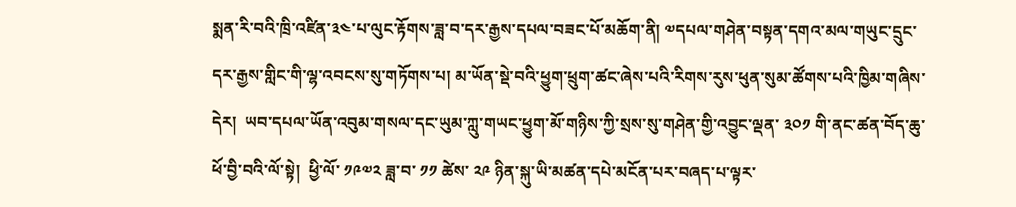སྨན་རི་བའི་ཁྲི་འཛིན་༣༤་པ་ལུང་རྟོགས་ཟླ་བ་དར་རྒྱས་དཔལ་བཟང་པོ་མཆོག་ནི། ༧དཔལ་གཤེན་བསྟན་དགའ་མལ་གཡུང་དྲུང་དར་རྒྱས་གླིང་གི་ལྷ་འབངས་སུ་གཏོགས་པ། མ་ཡོན་སྡེ་བའི་ཕྱུག་ཕྲུག་ཚང་ཞེས་པའི་རིགས་རུས་ཕུན་སུམ་ཚོགས་པའི་ཁྱིམ་གཞིས་དེར།  ཡབ་དཔལ་ཡོན་འབུམ་གསལ་དང་ཡུམ་ཀླུ་གཡང་ཕྱུག་མོ་གཉིས་ཀྱི་སྲས་སུ་གཤེན་གྱི་འབྱུང་ལྡན་ ༣༠༡ གི་ནང་ཚན་བོད་ཆུ་ཕོ་བྱི་བའི་ལོ་སྟེ།  ཕྱི་ལོ་ ༡༩༧༢ ཟླ་བ་ ༡༡ ཚེས་ ༢༩ ཉིན་སྐུ་ཡི་མཚན་དཔེ་མངོན་པར་བཞད་པ་ལྟར་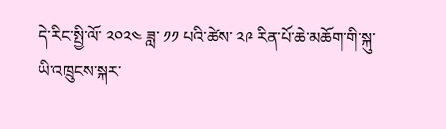དེ་རིང་སྤྱི་ལོ་ ༢༠༢༤ ཟླ་ ༡༡ པའི་ཚེས་ ༢༩ རིན་པོ་ཆེ་མཆོག་གི་སྐུ་ཡི་འཁྲུངས་སྐར་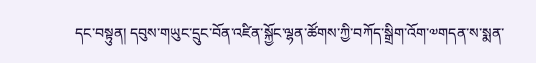དང་བསྟུན། དབུས་གཡུང་དྲུང་བོན་འཛིན་སྐྱོང་ལྷན་ཚོགས་ཀྱི་བཀོད་སྒྲིག་འོག་༧གདན་ས་སྨན་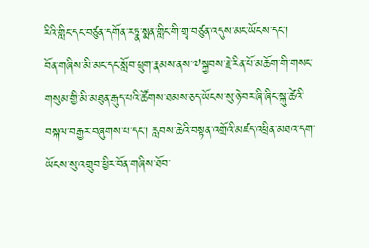རིའི་གླིང་དང་བཙུན་དགོན་རཏྣ་སྨན་གླིང་གི་གྲྭ་བཙུན་འདུས་མང་ཡོངས་དང་།
བོན་གཞིས་མི་མང་དང་སློབ་ཕྲུག་རྣམས་ནས་༧སྐྱབས་རྗེ་རིན་པོ་མཆོག་གི་གསང་གསུམ་གྱི་མི་མཐུན་རྒུད་པའི་ཚོགས་ཐམས་ཅད་ཡོངས་སུ་ཉེ་བར་ཞི་ཞིང་སྐུ་ཚེའི་བསྐལ་བརྒྱར་བཞུགས་པ་དང་། རླབས་ཆེའི་བསྟན་འགྲོའི་མཛད་འཕྲིན་མཐའ་དག་ཡོངས་སུ་འགྲུབ་ཕྱིར་བོན་གཞིས་ཐོབ་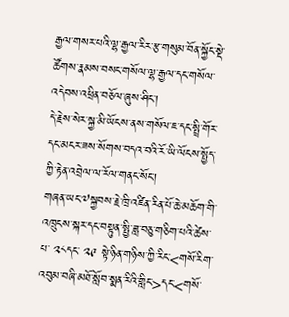རྒྱལ་གསར་པའི་ལྷ་རྒྱལ་རིར་རྩ་གསུམ་བོན་སྐྱོང་སྡེ་ཚོགས་རྣམས་བསང་གསོལ་ལྷ་རྒྱལ་དང་གསོལ་འདེབས་འཕྲིན་བཅོལ་ཞུས་ཤིང་།
དེ་རྗེས་སེར་སྐྱ་མི་ཡོངས་ནས་གསོལ་ཇ་དང་སྤྲི་གོར་དང་མངར་ཟས་སོགས་བདའ་བའི་རོ་ཡི་ལོངས་སྤྱོད་ཀྱི་རྟེན་འབྲེལ་ལ་རོལ་གནང་སོང་།
གཞན་ཡང་༧སྐྱབས་རྗེ་ཁྲི་འཛིན་རིན་པོ་ཆེ་མཆོག་གི་འཁྲུངས་སྐར་དང་བསྟུན་སྤྱི་ཟླ་བཅུ་གཅིག་པའི་ཚེས་པ་ ༢༨དང་ ༢༩ སྟེ་ཉིན་གཉིས་ཀྱི་རིང་<གསོ་རིག་འབུམ་བཞི་མཐོ་སློབ་སྨན་རིའི་གླིང་>དང་<གསོ་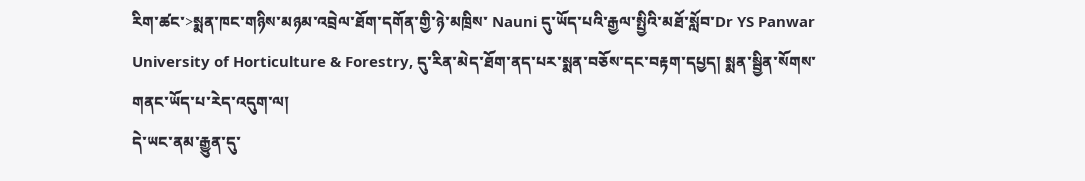རིག་ཚང་>སྨན་ཁང་གཉིས་མཉམ་འབྲེལ་ཐོག་དགོན་གྱི་ཉེ་མཁྲིས་ Nauni དུ་ཡོད་པའི་རྒྱལ་སྤྱིའི་མཐོ་སློབ་Dr YS Panwar University of Horticulture & Forestry, དུ་རིན་མེད་ཐོག་ནད་པར་སྨན་བཅོས་དང་བརྟག་དཔྱད། སྨན་སྦྱིན་སོགས་གནང་ཡོད་པ་རེད་འདུག་ལ།
དེ་ཡང་ནམ་རྒྱུན་དུ་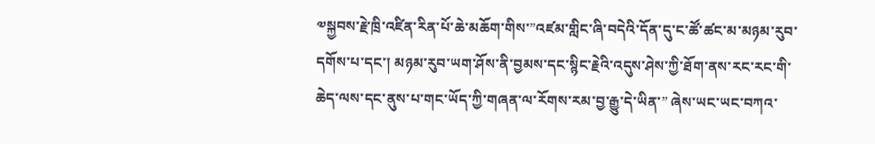༧སྐྱབས་རྗེ་ཁྲི་འཛིན་རིན་པོ་ཆེ་མཆོག་གིས་”འཛམ་གླིང་ཞི་བདེའི་དོན་དུ་ང་ཚོ་ཚང་མ་མཉམ་རུབ་དགོས་པ་དང་། མཉམ་རུབ་ཡག་ཤོས་ནི་བྱམས་དང་སྙིང་རྗེའི་འདུས་ཤེས་ཀྱི་ཐོག་ནས་རང་རང་གི་ཆེད་ལས་དང་ནུས་པ་གང་ཡོད་ཀྱི་གཞན་ལ་རོགས་རམ་བྱ་རྒྱུ་དེ་ཡིན་” ཞེས་ཡང་ཡང་བཀའ་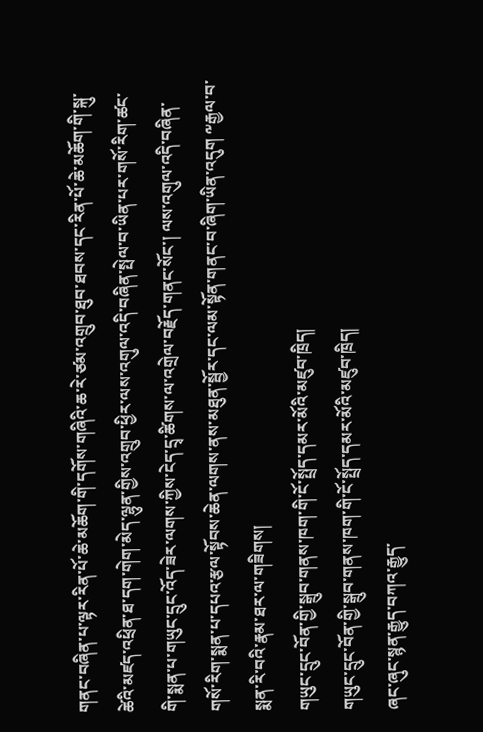གནང་བཞིན་པ་ལྟར་རིན་པོ་ཆེ་མཆོག་གི་དགོས་གཞིའི་ཆ་རེ་ཙམ་འགྲུབ་ཐུབ་ཐབས་དང་རིན་པོ་ཆེ་མཆོག་གི་སྐུ་ཚེའི་མཛད་འཕྲིན་ཐ་དག་གེག་མེད་ལྷུན་གྱིས་འགྲུབ་ཕྱིར་ལས་འགུལ་འདི་བཞིན་སྤེལ་བ་ཡིན་པར་གསོ་རིག་ཚང་གི་སྨན་པ་གཡུང་དྲུང་འོད་ཟེར་ལགས་ཀྱིས་ངེད་དྲྭ་ཚིགས་ལ་འགྲེལ་བརྗོད་གནང་སོང་། ལས་འགུལ་འདི་བཞིན་གསོ་རིག་སྨན་པ་དཔའ་རྩལ་སྟོབས་ཆེན་ལགས་ནས་མཐུན་སྦྱོར་དང་ལམ་སྟོན་གནང་བ་ཞིག་ཡིན་འདུག ༸རྒྱལ་བ་སྨན་རི་བའི་རྣམ་ཐར་ལ་གཟིགས།
གཡུང་དྲུང་བོན་གྱི་སྒྲུབ་གནས་ཁག་གི་ངོ་སྤྲོད་དམར་མོའི་མཛུབ་ཁྲིད།
གཡུང་དྲུང་བོན་གྱི་སྒྲུབ་གནས་ཁག་གི་ངོ་སྤྲོད་དམར་མོའི་མཛུབ་ཁྲིད།
ཞང་ཞུང་སྙན་རྒྱུད་བཀའ་རྒྱུད་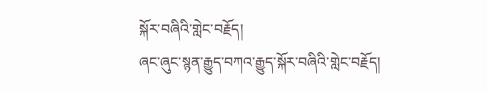སྐོར་བཞིའི་གླེང་བརྗོད།
ཞང་ཞུང་སྙན་རྒྱུད་བཀའ་རྒྱུད་སྐོར་བཞིའི་གླེང་བརྗོད།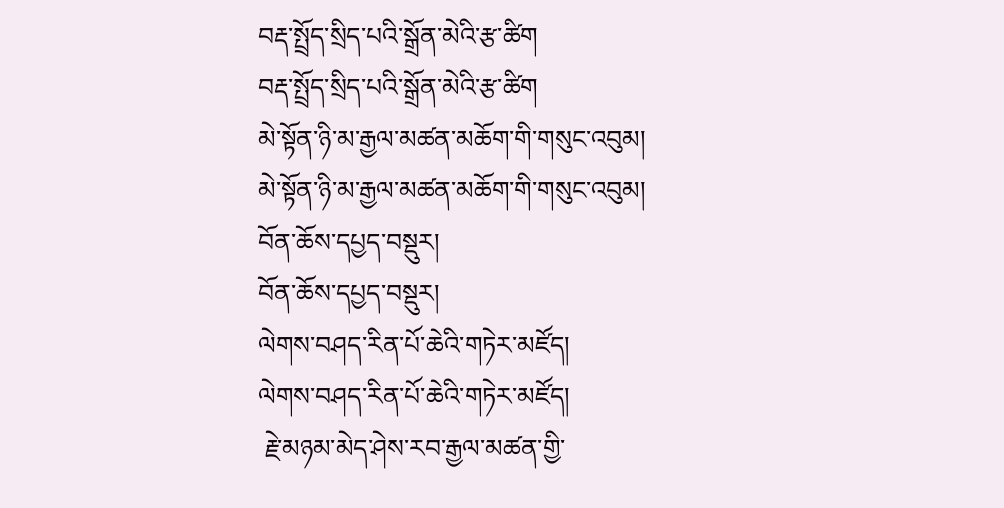བརྡ་སྤྲོད་སྲིད་པའི་སྒྲོན་མེའི་རྩ་ཚིག
བརྡ་སྤྲོད་སྲིད་པའི་སྒྲོན་མེའི་རྩ་ཚིག
མེ་སྟོན་ཉི་མ་རྒྱལ་མཚན་མཆོག་གི་གསུང་འབུམ།
མེ་སྟོན་ཉི་མ་རྒྱལ་མཚན་མཆོག་གི་གསུང་འབུམ།
བོན་ཆོས་དཔྱད་བསྡུར།
བོན་ཆོས་དཔྱད་བསྡུར།
ལེགས་བཤད་རིན་པོ་ཆེའི་གཏེར་མཛོད།
ལེགས་བཤད་རིན་པོ་ཆེའི་གཏེར་མཛོད།
 རྗེ་མཉམ་མེད་ཤེས་རབ་རྒྱལ་མཚན་གྱི་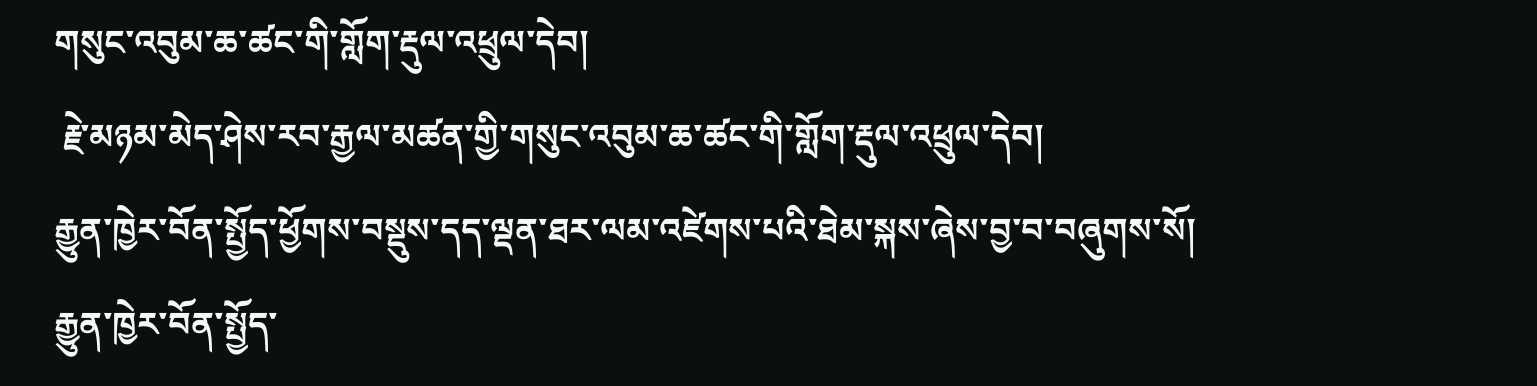གསུང་འབུམ་ཆ་ཚང་གི་གློག་རྡུལ་འཕྲུལ་དེབ།
 རྗེ་མཉམ་མེད་ཤེས་རབ་རྒྱལ་མཚན་གྱི་གསུང་འབུམ་ཆ་ཚང་གི་གློག་རྡུལ་འཕྲུལ་དེབ།
རྒྱུན་ཁྱེར་བོན་སྤྱོད་ཕྱོགས་བསྡུས་དད་ལྡན་ཐར་ལམ་འཛེགས་པའི་ཐེམ་སྐས་ཞེས་བྱ་བ་བཞུགས་སོ།
རྒྱུན་ཁྱེར་བོན་སྤྱོད་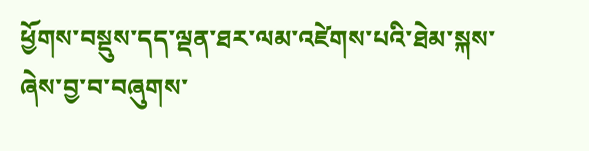ཕྱོགས་བསྡུས་དད་ལྡན་ཐར་ལམ་འཛེགས་པའི་ཐེམ་སྐས་ཞེས་བྱ་བ་བཞུགས་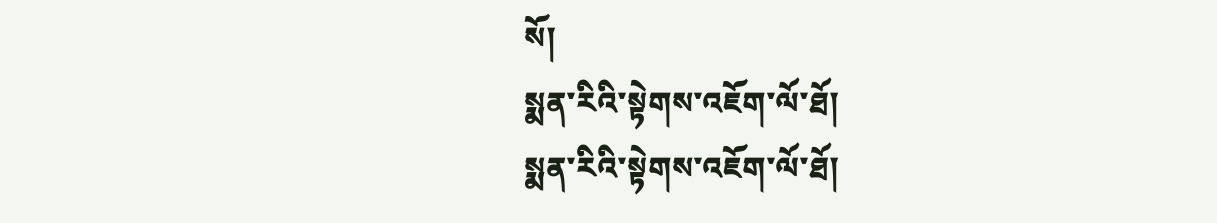སོ།
སྨན་རིའི་སྟེགས་འཇོག་ལོ་ཐོ།
སྨན་རིའི་སྟེགས་འཇོག་ལོ་ཐོ།